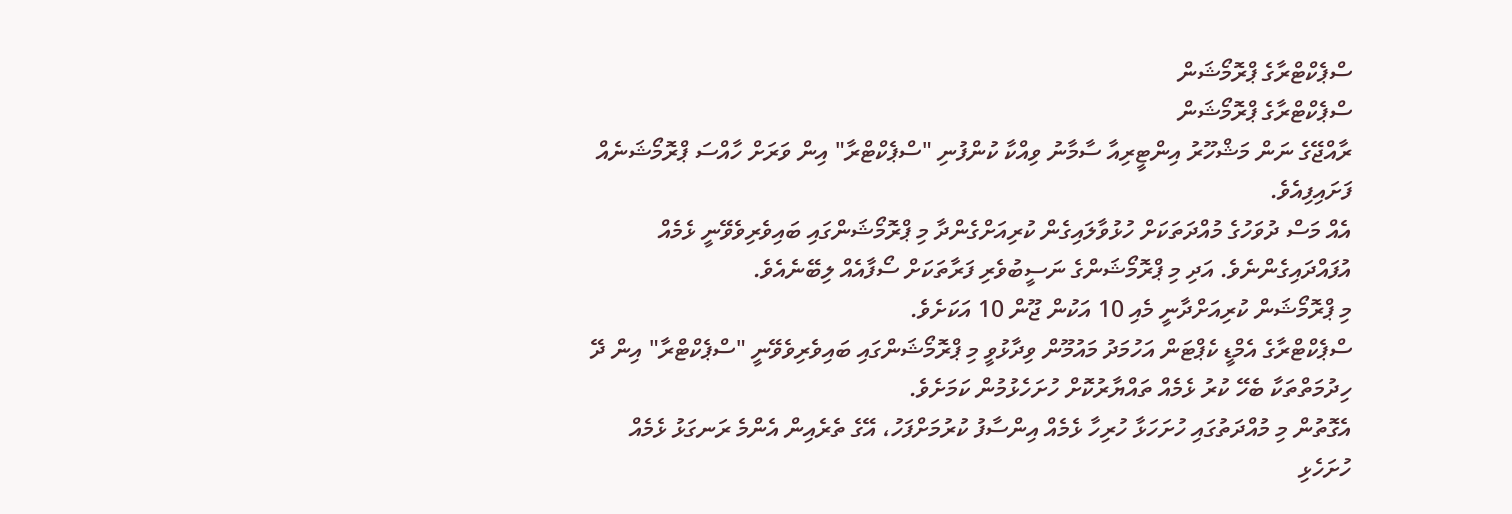ސްޕެކްޓްރާގެ ޕްރޮމޯޝަން
ސްޕެކްޓްރާގެ ޕްރޮމޯޝަން
ރާއްޖޭގެ ނަން މަޝްހޫރު އިންޓީރިއާ ސާމާނު ވިއްކާ ކުންފުނި "ސްޕެކްޓްރާ" އިން ވަރަށް ހާއްސަ ޕްރޮމޯޝަނެއް ފަށައިފިއެވެ.
އެއް މަސް ދުވަހުގެ މުއްދަތަކަށް ހުޅުވާލައިގެން ކުރިއަށްގެންދާ މި ޕްރޮމޯޝަންގައި ބައިވެރިވެވޭނީ ޅެމެއް އުފައްދައިގެންނެވެ. އަދި މި ޕްރޮމޯޝަންގެ ނަސީބުވެރި ފަރާތަކަށް ސޯފާއެއް ލިބޭނެއެވެ.
މި ޕްރޮމޯޝަން ކުރިއަށްދާނީ މެއި 10 އަކުން ޖޫން 10 އަކަށެވެ.
ސްޕެކްޓްރާގެ އެމްޑީ ކެޕްޓަން އަހުމަދު މައުމޫން ވިދާޅުވީ މި ޕްރޮމޯޝަންގައި ބައިވެރިވެވޭނީ "ސްޕެކްޓްރާ" އިން ދޭ ހިދުމަތްތަކާ ބެހޭ ކުރު ޅެމެއް ތައްޔާރުކޮށް ހުށަހެޅުމުން ކަމަށެވެ.
އެގޮތުން މި މުއްދަތުގައި ހުށަހަޅާ ހުރިހާ ޅެމެއް އިންސާފު ކުރުމަށްފަހު، އޭގެ ތެރެއިން އެންމެ ރަނގަޅު ޅެމެއް ހުށަހެޅި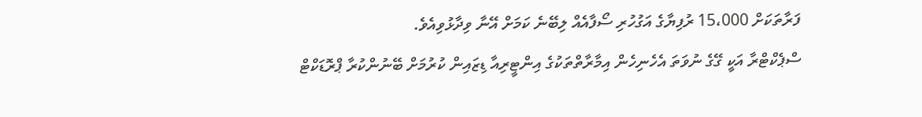ފަރާތަކަށް 15،000 ރުފިޔާގެ އަގުހުރި ސޯފާއެއް ލިބޭނެ ކަމަށް އޭނާ ވިދާޅުވިއެވެ.
ސްޕެކްޓްރާ އަކީ ގޭގެ ނުވަތަ އެހެނިހެން އިމާރާތްތަކުގެ އިންޓީރިއާ ޑިޒައިން ކުރުމަށް ބޭނުންކުރާ ޕްރޮޑަކްޓް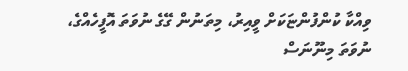ވިއްކާ ކުންފުންޏަކަށް ވީއިރު، މިތަނުން ގޭގެ ނުވަތަ އޮފީހެއްގެ، ނުވަތަ މިނޫނަސް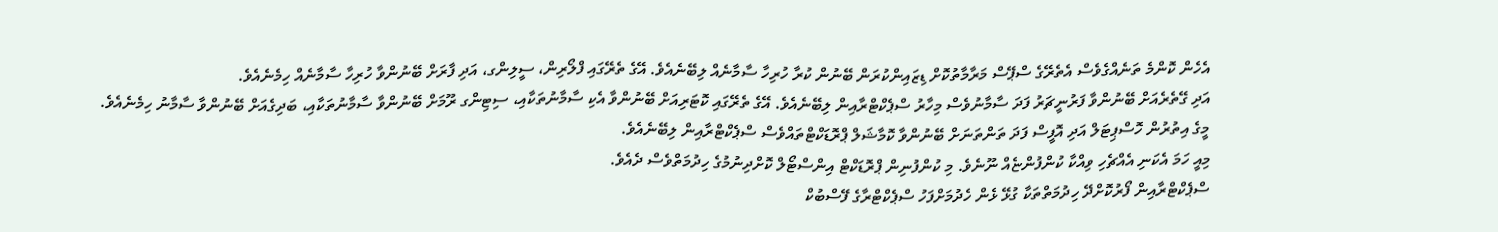އެހެން ކޮންމެ ތަނެއްގެވެސް އެތެރޭގެ ސްޕޭސް މަރާމާތުކޮށް ޑިޒައިންކުރަން ބޭނުން ކުރާ ހުރިހާ ސާމާނެއް ލިބޭނެއެވެ. އޭގެ ތެރޭގައި ފްލޯރިން، ސީލިންގ، އަދި ފާރަށް ބޭނުންވާ ހުރިހާ ސާމާނެއް ހިމެނެއެވެ.
އަދި ގޭތެރެއަށް ބޭނުންވާ ފަރުނީޗަރު ފަދަ ސާމާނުވެސް މިހާރު ސްޕެކްޓްރާއިން ލިބޭނެއެވެ. އޭގެ ތެރޭގައި ކޮޓަރިއަށް ބޭނުންވާ އެކި ސާމާނުތަކާއި، ސިޓިންގ ރޫމަށް ބޭނުންވާ ސާމާނުތަކާއި، ބަދިގެއަށް ބޭނުންވާ ސާމާނު ހިމެނެއެވެ.
މީގެ އިތުރުން ހޮސްޕިޓަލް އަދި އޮފީސް ފަދަ ތަންތަނަށް ބޭނުންވާ ކޮމާޝަލް ޕްރޮޑަކްޓްތައްވެސް ސްޕެކްޓްރާއިން ލިބޭނެއެވެ.
މިއީ ހަމަ އެކަނި އެއްޗެހި ވިއްކާ ކުންފުންޏެއް ނޫނެވެ. މި ކުންފުނިން ޕްރޮޑަކްޓް އިންސްޓޯލް ކޮށްދިނުމުގެ ހިދުމަތްވެސް ދެއެވެ.
ސްޕެކްޓްރާއިން ފޯރުކޮށްދޭ ހިދުމަތްތަކާ ގުޅޭ ޅެން ހެދުމަށްފަހު ސްޕެކްޓްރާގެ ފޭސްބުކް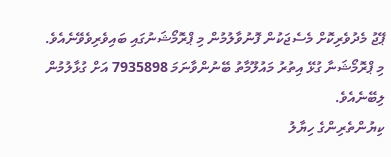ޕޭޖު މެދުވެރިކޮށް މެސެޖަކުން ފޮނުވާލުމުން މި ޕްރޮމޯޝަނުގައި ބައިވެރިވެވޭނެއެވެ.
މި ޕްރޮމޯޝަނާ ގުޅޭ އިތުރު މައުލޫމާތު ބޭނުންވާނަމަ 7935898 އަށް ގުޅާލުމުން ލިބޭނެއެވެ.
ކިޔުންތެރިންގެ ހިޔާލު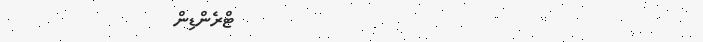ޓްރެންޑިން